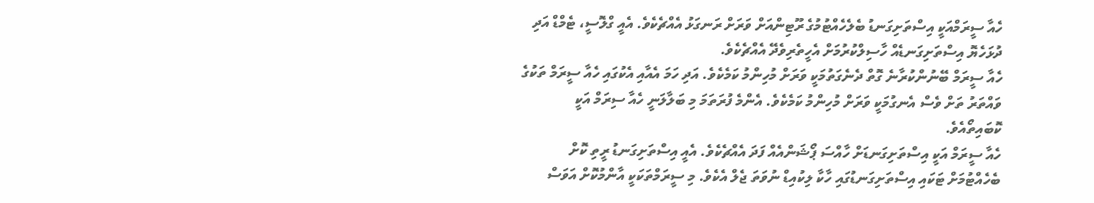ހެއާ ސީރަމްއަކީ އިސްތަށިގަނޑު ބެލެހެއްޓުމުގެ ރޫޓިންއަށް ވަރަށް ރަނގަޅު އެއްޗެކެވެ. އެއީ ގްލޮސީ، ޓެމްޑް އަދި ދުޅަހެޔޮ އިސްތަށިގަނޑެއް ހާސިލްކުރުމަށް އެހީތެރިވެދޭ އެއްޗެކެވެ.
ހެއާ ސީރަމް ބޭނުންކުރާނެ ގޮތް ދެނެގަތުމަކީ ވަރަށް މުހިންމު ކަމެކެވެ. އަދި ހަމަ އެއާއި އެކުގައި ހެއާ ސީރަމް ތަކުގެ ވައްތަރު ތަށް ވެސް އެނގުމަކީ ވަރަށް މުހިންމު ކަމެކެވެ. އެންމެ ފުރަތަމަ މި ބަލާލަނީ ހެއާ ސިރަމް އަކީ ކޮބައިތޯއެވެ.
ހެއާ ސީރަމް އަކީ އިސްތަށިގަނޑަށް ހާއްސަ ޕޯޝަންއެއް ފަދަ އެއްޗެކެވެ. އެއީ އިސްތަށިގަނޑު ރީތި ކޮށް ބެހެއްޓުމަށް ޓަކައި އިސްތަށިގަނޑުގައި ހާކާ ލިކުއިޑް ނުވަތަ ޖެލް އެކެވެ. މި ސީރަމްތަކަކީ އާންމުކޮށް އަވަސް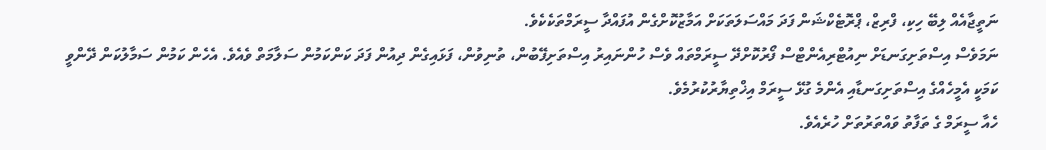ނަތީޖާއެއް ލިބޭ ހިކި، ފްރިޒް، ޕްރޮޓެކްޝަން ފަދަ މައްސަލަތަކަށް އަމާޒުކޮށްގެން އުފައްދާ ސީރަމްތަކެކެވެ.
ނަމަވެސް އިސްތަށިގަނޑަށް ނިއުޓްރިއެންޓްސް ފޯރުކޮށްދޭ ސީރަމްތައް ވެސް ހުންނައިރު އިސްތަށިފޭބުން، ތުނިވުން، ފަޅައިގެން ދިއުން ފަދަ ކަންކަމުން ސަލާމަތް ވެއެވެ. އެހެން ކަމުން ސަމާލުކަން ދޭންވީ ކަމަކީ އެމީހެއްގެ އިސްތަށިގަނޑާއި އެންމެ ގުޅޭ ސީރަމް އިޚްތިޔާރުކުރުމެވެ.
ހެއާ ސީރަމް ގެ ތަފާތު ވައްތަރުތަށް ހުރެއެވެ.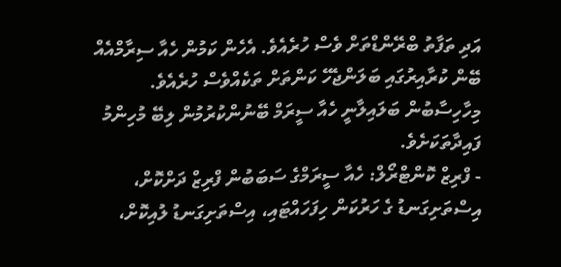އަދި ތަފާތު ބްރޭންޑްތަށް ވެސް ހުރެއެވެ. އެހެން ކަމުން ހެއާ ސިރާމްއެއް ބޭން ކުރާއިރުގައި ބަލަންޖެހޭ ކަންތަށް ތަކެއްވެސް ހުރެއެވެ. މިހާހިސާބުން ބަލައިލާނީ ހެއާ ސީރަމް ބޭނުންކުރުމުން ލިބޭ މުހިންމު ފައިދާތަކަށެވެ.
- ފްރިޒް ކޮންޓްރޯލް: ހެއާ ސީރަމްގެ ސަބަބުން ފްރިޒް ދަށްކޮށް، އިސްތަށިގަނޑު ގެ ހަރުކަން ހިފަހައްޓައި، އިސްތަށިގަނޑު ލުއިކޮށް،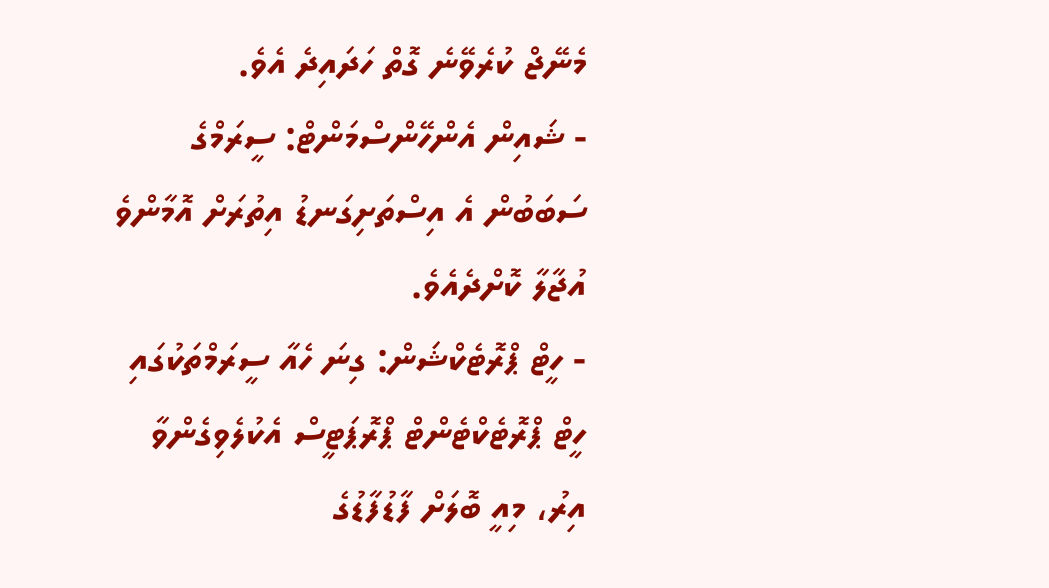މެނޭޖް ކުރެވޭނެ ގޮތް ހަދައިދެ އެވެ.
- ޝައިން އެންހޭންސްމަންޓް: ސީރަމްގެ ސަބަބުން އެ އިސްތަށިގަނޑު އިތުރަށް އޮމާންވެ އުޖާލާ ކޮށްދެއެވެ.
- ހީޓް ޕްރޮޓެކްޝަން: ގިނަ ހެއާ ސީރަމްތަކުގައި ހީޓް ޕްރޮޓެކްޓެންޓް ޕްރޮޕަޓީސް އެކުލެވިގެންވާ އިރު، މިއީ ބޮލަށް ފާޑުފާޑުގެ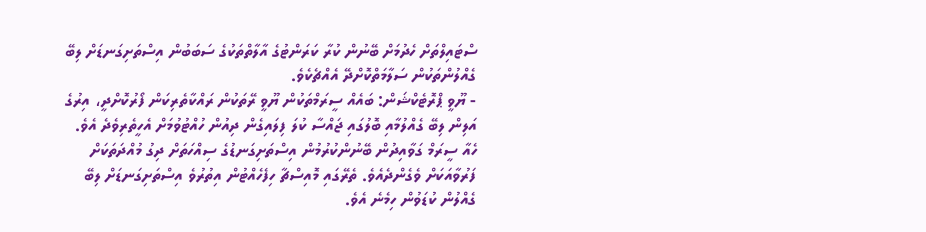ސްޓައިލްތަށް ހެދުމަށް ބޭނުން ކުރާ ކަރަންޓުގެ އާލާތްތަކުގެ ސަބަބުން އިސްތަށިގަނޑަށް ލިބޭ ގެއްލުންތަކުން ސަލާމަތްކޮށްދޭ އެއްޗެކެވެ.
- ޔޫވީ ޕްރޮޓެކްޝަން: ބައެއް ސީރަމްތަކުން ޔޫވީ ރޭތަކުން ރައްކާތެރިކަން ފޯރުކޮށްދީ، އިރުގެ އަލިން ލިބޭ ގެއްލުމާއި ބޮލުގައި ޖައްސާ ކުލަ ފިލައިގެން ދިއުން ހުއްޓުވުމަށް އެހީތެރިވެދެ އެވެ.
ހެއާ ސީރަމް ގަވާއިދުން ބޭނުންކުރުމުން އިސްތަށިގަނޑުގެ ސިއްހަތަށް ދިގު މުއްދަތަކަށް ފަރުވާއަކަށް ވެގެންދެއެވެ. ތެރޭގައި މޮއިސްޗާ ހިފެހެއްޓުން އިތުރުވެ އިސްތަށިގަނޑަށް ލިބޭ ގެއްލުން ކުޑަވުން ހިމެނެ އެވެ.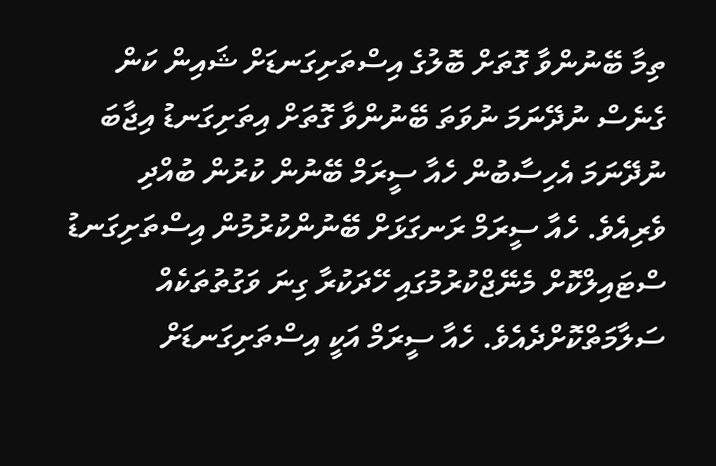ތިމާ ބޭނުންވާ ގޮތަށް ބޮލުގެ އިސްތަށިގަނޑަށް ޝައިން ކަން ގެނެސް ނުދޭނަމަ ނުވަތަ ބޭނުންވާ ގޮތަށް އިތަށިގަނޑު އިޖާބަ ނުދޭނަމަ އެހިސާބުން ހެއާ ސީރަމް ބޭނުން ކުރުން ބުއްދި ވެރިއެވެ. ހެއާ ސީރަމް ރަނގަޅަށް ބޭނުންކުރުމުން އިސްތަށިގަނޑު ސްޓައިލްކޮށް މެނޭޖްކުރުމުގައި ހޭދަކުރާ ގިނަ ވަގުތުތަކެއް ސަލާމަތްކޮށްދެއެވެ. ހެއާ ސީރަމް އަކީ އިސްތަށިގަނޑަށް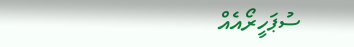ސުޕަހީރޯއެއް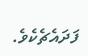ފަދައެޗެކެވެ.